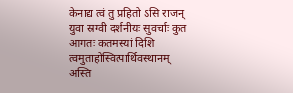केनाद्य त्वं तु प्रहितो ऽसि राजन् युवा स्रग्वी दर्शनीयः सुवर्चाः कुत आगतः कतमस्यां दिशि त्वमुताहोस्वित्पार्थिवस्थानम् अस्ति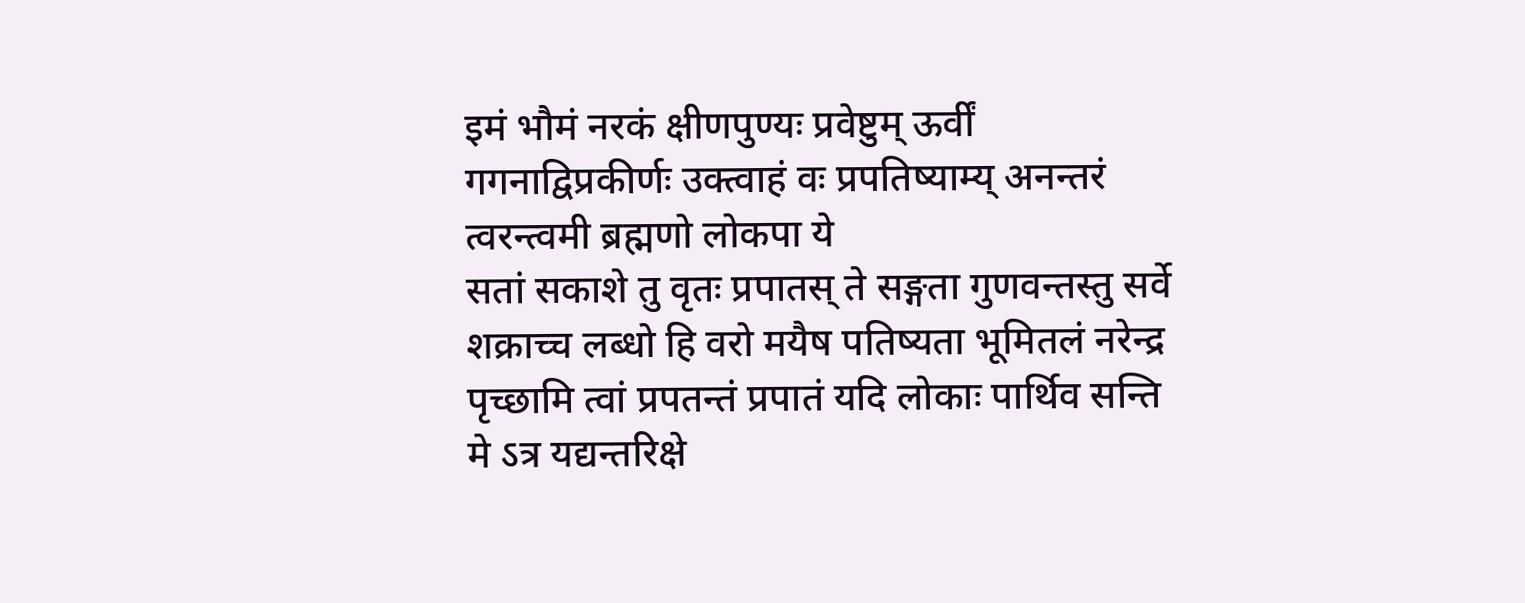इमं भौमं नरकं क्षीणपुण्यः प्रवेष्टुम् ऊर्वीं गगनाद्विप्रकीर्णः उक्त्वाहं वः प्रपतिष्याम्य् अनन्तरं त्वरन्त्वमी ब्रह्मणो लोकपा ये
सतां सकाशे तु वृतः प्रपातस् ते सङ्गता गुणवन्तस्तु सर्वे शक्राच्च लब्धो हि वरो मयैष पतिष्यता भूमितलं नरेन्द्र
पृच्छामि त्वां प्रपतन्तं प्रपातं यदि लोकाः पार्थिव सन्ति मे ऽत्र यद्यन्तरिक्षे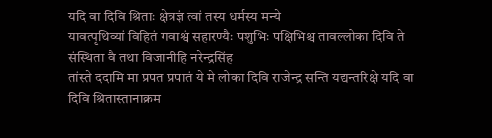यदि वा दिवि श्रिताः क्षेत्रज्ञं त्वां तस्य धर्मस्य मन्ये
यावत्पृथिव्यां विहितं गवाश्वं सहारण्यैः पशुभिः पक्षिभिश्च तावल्लोका दिवि ते संस्थिता वै तथा विजानीहि नरेन्द्रसिंह
तांस्ते ददामि मा प्रपत प्रपातं ये मे लोका दिवि राजेन्द्र सन्ति यद्यन्तरिक्षे यदि वा दिवि श्रितास्तानाक्रम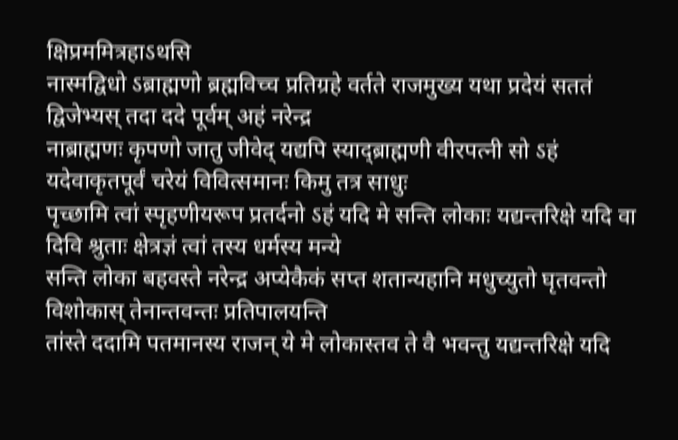क्षिप्रममित्रहाऽथसि
नास्मद्विधो ऽब्राह्मणो ब्रह्मविच्च प्रतिग्रहे वर्तते राजमुख्य यथा प्रदेयं सततं द्विजेभ्यस् तदा ददे पूर्वम् अहं नरेन्द्र
नाब्राह्मणः कृपणो जातु जीवेद् यद्यपि स्याद्ब्राह्मणी वीरपत्नी सो ऽहं यदेवाकृतपूर्वं चरेयं विवित्समानः किमु तत्र साधुः
पृच्छामि त्वां स्पृहणीयरूप प्रतर्दनो ऽहं यदि मे सन्ति लोकाः यद्यन्तरिक्षे यदि वा दिवि श्रुताः क्षेत्रज्ञं त्वां तस्य धर्मस्य मन्ये
सन्ति लोका बहवस्ते नरेन्द्र अप्येकैकं सप्त शतान्यहानि मधुच्युतो घृतवन्तो विशोकास् तेनान्तवन्तः प्रतिपालयन्ति
तांस्ते ददामि पतमानस्य राजन् ये मे लोकास्तव ते वै भवन्तु यद्यन्तरिक्षे यदि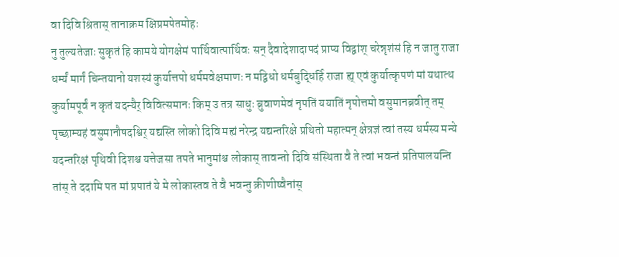वा दिवि श्रितास् तानाक्रम क्षिप्रमपेतमोहः
नु तुल्यतेजाः सुकृतं हि कामये योगक्षेमं पार्थिवात्पार्थिवः सन् दैवादेशादापदं प्राप्य विद्वांश् चरेन्नृशंसं हि न जातु राजा
धर्म्यं मार्गं चिन्तयानो यशस्यं कुर्यात्तपो धर्ममवेक्षमाणः न मद्विधो धर्मबुद्धिर्हि राजा ह्य् एवं कुर्यात्कृपणं मां यथात्थ
कुर्यामपूर्वं न कृतं यदन्यैर् विवित्समानः किम् उ तत्र साधुः ब्रुवाणमेवं नृपतिं ययातिं नृपोत्तमो वसुमानब्रवीत् तम्
पृच्छाम्यहं वसुमानौषदश्विर् यद्यस्ति लोको दिवि मह्यं नरेन्द्र यद्यन्तरिक्षे प्रथितो महात्मन् क्षेत्रज्ञं त्वां तस्य धर्मस्य मन्ये
यदन्तरिक्षं पृथिवी दिशश्च यत्तेजसा तपते भानुमांश्च लोकास् तावन्तो दिवि संस्थिता वै ते त्वां भवन्तं प्रतिपालयन्ति
तांस् ते ददामि पत मां प्रपातं ये मे लोकास्तव ते वै भवन्तु क्रीणीष्वैनांस्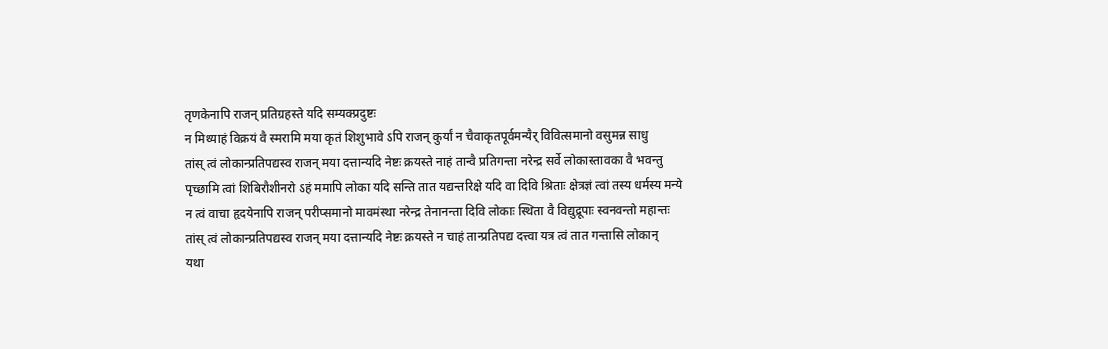तृणकेनापि राजन् प्रतिग्रहस्ते यदि सम्यक्प्रदुष्टः
न मिथ्याहं विक्रयं वै स्मरामि मया कृतं शिशुभावे ऽपि राजन् कुर्यां न चैवाकृतपूर्वमन्यैर् विवित्समानो वसुमन्न साधु
तांस् त्वं लोकान्प्रतिपद्यस्व राजन् मया दत्तान्यदि नेष्टः क्रयस्ते नाहं तान्वै प्रतिगन्ता नरेन्द्र सर्वे लोकास्तावका वै भवन्तु
पृच्छामि त्वां शिबिरौशीनरो ऽहं ममापि लोका यदि सन्ति तात यद्यन्तरिक्षे यदि वा दिवि श्रिताः क्षेत्रज्ञं त्वां तस्य धर्मस्य मन्ये
न त्वं वाचा हृदयेनापि राजन् परीप्समानो मावमंस्था नरेन्द्र तेनानन्ता दिवि लोकाः स्थिता वै विद्युद्रूपाः स्वनवन्तो महान्तः
तांस् त्वं लोकान्प्रतिपद्यस्व राजन् मया दत्तान्यदि नेष्टः क्रयस्ते न चाहं तान्प्रतिपद्य दत्त्वा यत्र त्वं तात गन्तासि लोकान्
यथा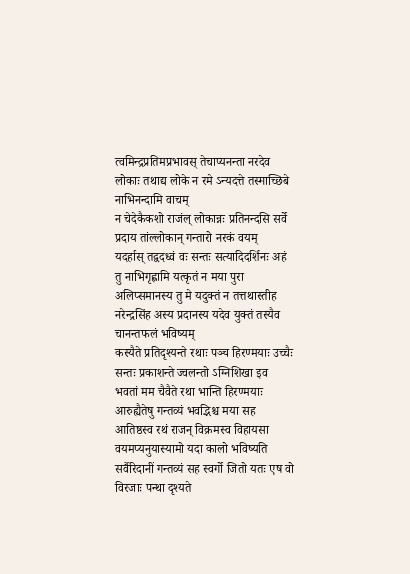त्वमिन्द्रप्रतिमप्रभावस् तेचाप्यनन्ता नरदेव लोकाः तथाद्य लोके न रमे ऽन्यदत्ते तस्माच्छिबे नाभिनन्दामि वाचम्
न चेदेकैकशो राजंल् लोकान्नः प्रतिनन्दसि सर्वे प्रदाय तांल्लोकान् गन्तारो नरकं वयम्
यदर्हास् तद्वदध्वं वः सन्तः सत्यादिदर्शिनः अहं तु नाभिगृह्णामि यत्कृतं न मया पुरा
अलिप्समानस्य तु मे यदुक्तं न तत्तथास्तीह नरेन्द्रसिंह अस्य प्रदानस्य यदेव युक्तं तस्यैव चानन्तफलं भविष्यम्
कस्यैते प्रतिदृश्यन्ते रथाः पञ्च हिरण्मयाः उच्चैः सन्तः प्रकाशन्ते ज्वलन्तो ऽग्निशिखा इव
भवतां मम चैवैते रथा भान्ति हिरण्मयाः आरुह्यैतेषु गन्तव्यं भवद्भिश्च मया सह
आतिष्ठस्व रथं राजन् विक्रमस्व विहायसा वयमप्यनुयास्यामो यदा कालो भविष्यति
सर्वैरिदानीं गन्तव्यं सह स्वर्गो जितो यतः एष वो विरजाः पन्था दृश्यते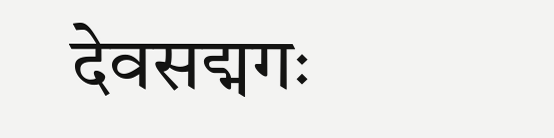देवसद्मगः